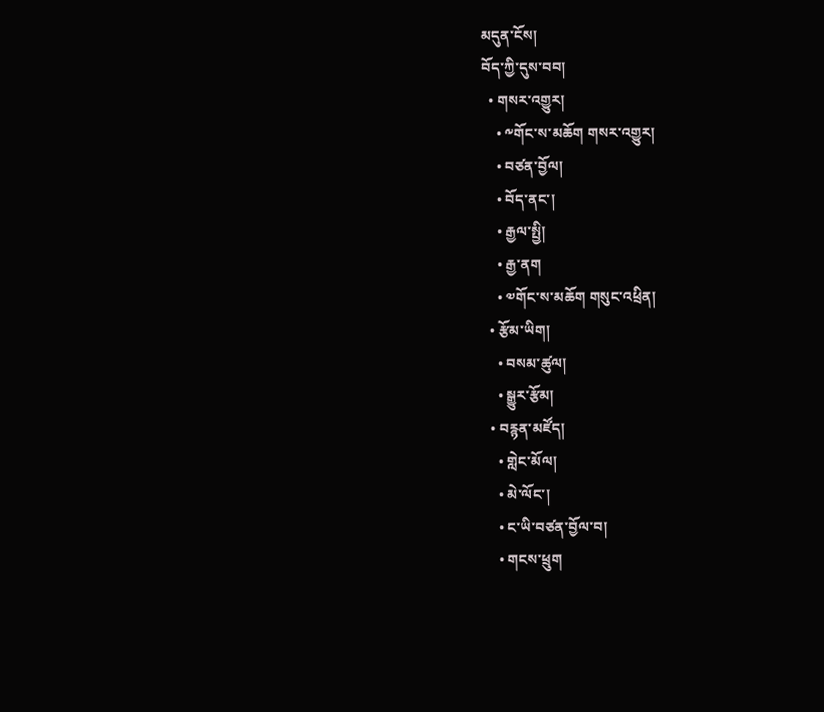མདུན་ངོས།
བོད་ཀྱི་དུས་བབ།
  • གསར་འགྱུར།
    • ༸གོང་ས་མཆོག གསར་འགྱུར།
    • བཙན་བྱོལ།
    • བོད་ནང་།
    • རྒྱལ་སྤྱི།
    • རྒྱ་ནག
    • ༧གོང་ས་མཆོག གསུང་འཕྲིན།
  • རྩོམ་ཡིག།
    • བསམ་ཚུལ།
    • སྒྱུར་རྩོམ།
  • བརྙན་མཛོད།
    • གླེང་མོལ།
    • མེ་ལོང་།
    • ང་ཡི་བཙན་བྱོལ་བ།
    • གངས་ཕྲུག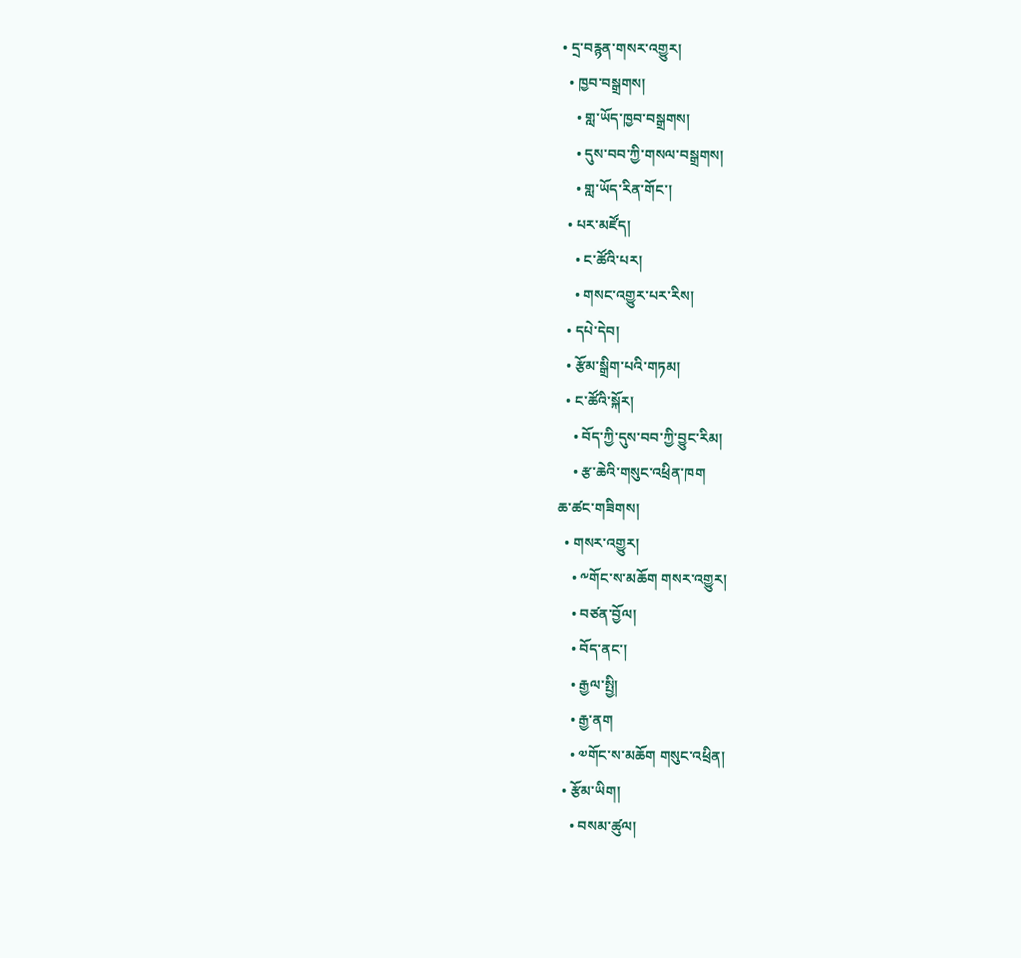• དྲ་བརྙན་གསར་འགྱུར།
  • ཁྱབ་བསྒྲགས།
    • གླ་ཡོད་ཁྱབ་བསྒྲགས།
    • དུས་བབ་ཀྱི་གསལ་བསྒྲགས།
    • གླ་ཡོད་རིན་གོང་།
  • པར་མཛོད།
    • ང་ཚོའི་པར།
    • གསང་འགྱུར་པར་རིས།
  • དཔེ་དེབ།
  • རྩོམ་སྒྲིག་པའི་གཏམ།
  • ང་ཚོའི་སྐོར།
    • བོད་ཀྱི་དུས་བབ་ཀྱི་བྱུང་རིམ།
    • རྩ་ཆེའི་གསུང་འཕྲིན་ཁག
ཆ་ཚང་གཟིགས།
  • གསར་འགྱུར།
    • ༸གོང་ས་མཆོག གསར་འགྱུར།
    • བཙན་བྱོལ།
    • བོད་ནང་།
    • རྒྱལ་སྤྱི།
    • རྒྱ་ནག
    • ༧གོང་ས་མཆོག གསུང་འཕྲིན།
  • རྩོམ་ཡིག།
    • བསམ་ཚུལ།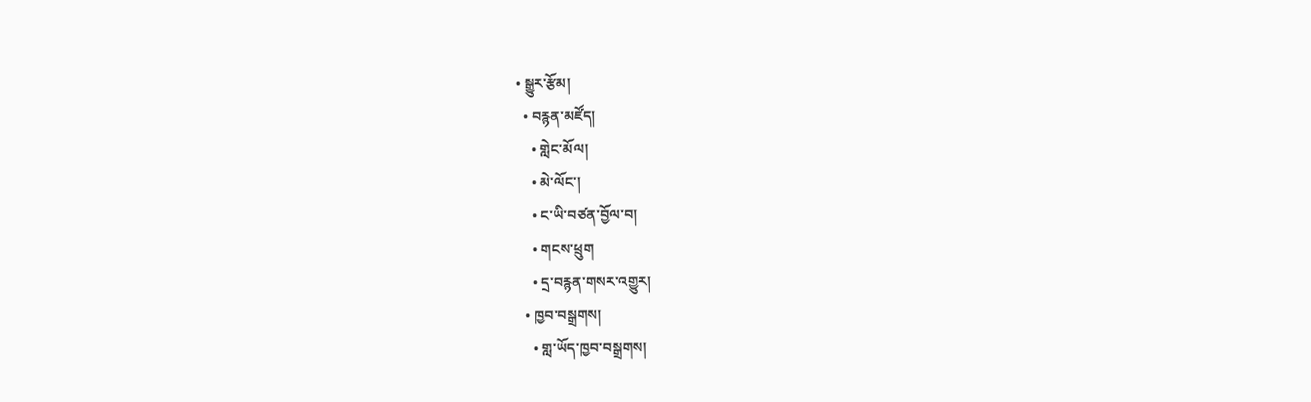• སྒྱུར་རྩོམ།
  • བརྙན་མཛོད།
    • གླེང་མོལ།
    • མེ་ལོང་།
    • ང་ཡི་བཙན་བྱོལ་བ།
    • གངས་ཕྲུག
    • དྲ་བརྙན་གསར་འགྱུར།
  • ཁྱབ་བསྒྲགས།
    • གླ་ཡོད་ཁྱབ་བསྒྲགས།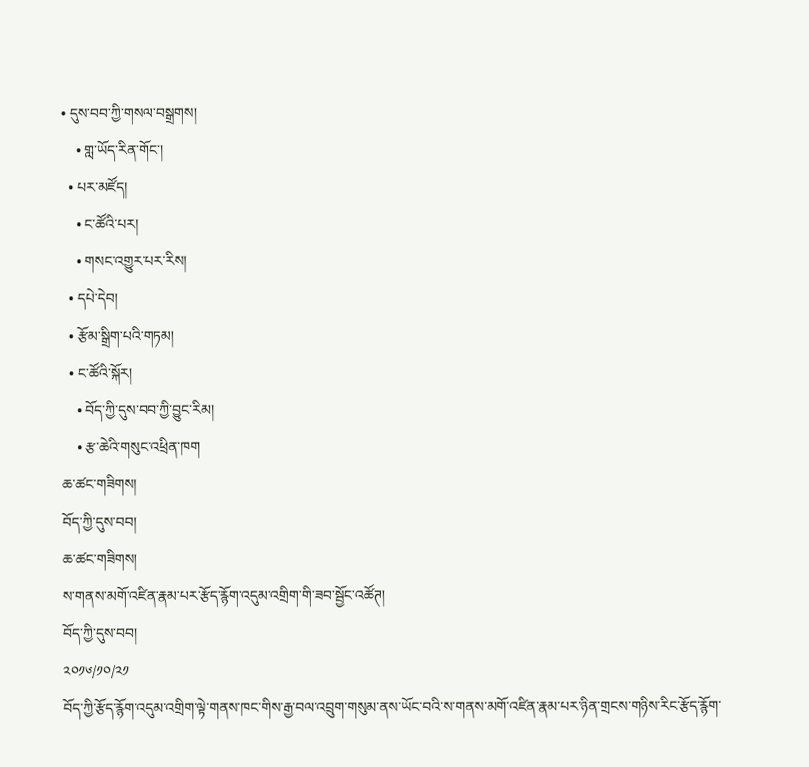• དུས་བབ་ཀྱི་གསལ་བསྒྲགས།
    • གླ་ཡོད་རིན་གོང་།
  • པར་མཛོད།
    • ང་ཚོའི་པར།
    • གསང་འགྱུར་པར་རིས།
  • དཔེ་དེབ།
  • རྩོམ་སྒྲིག་པའི་གཏམ།
  • ང་ཚོའི་སྐོར།
    • བོད་ཀྱི་དུས་བབ་ཀྱི་བྱུང་རིམ།
    • རྩ་ཆེའི་གསུང་འཕྲིན་ཁག
ཆ་ཚང་གཟིགས།
བོད་ཀྱི་དུས་བབ།
ཆ་ཚང་གཟིགས།
ས་གནས་མགོ་འཛིན་རྣམ་པར་རྩོད་རྙོག་འདུམ་འགྲིག་གི་ཟབ་སྦྱོང་འཚོཊ།
བོད་ཀྱི་དུས་བབ།
༢༠༡༦/༡༠/༢༡
བོད་ཀྱི་རྩོད་རྙོག་འདུམ་འགྲིག་ལྟེ་གནས་ཁང་གིས་རྒྱ་བལ་འབྲུག་གསུམ་ནས་ཡོང་བའི་ས་གནས་མགོ་འཛིན་རྣམ་པར་ཉིན་གྲངས་གཉིས་རིང་རྩོད་རྙོག་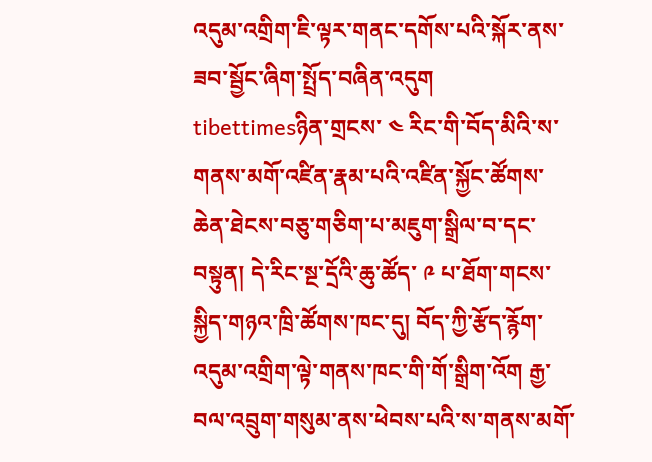འདུམ་འགྲིག་ཇི་ལྟར་གནང་དགོས་པའི་སྐོར་ནས་ཟབ་སྦྱོང་ཞིག་སྤྲོད་བཞིན་འདུག
tibettimesཉིན་གྲངས་ ༤ རིང་གི་བོད་མིའི་ས་གནས་མགོ་འཛིན་རྣམ་པའི་འཛིན་སྐྱོང་ཚོགས་ཆེན་ཐེངས་བཅུ་གཅིག་པ་མཇུག་སྒྲིལ་བ་དང་བསྟུན། དེ་རིང་སྔ་དྲོའི་ཆུ་ཚོད་ ༩ པ་ཐོག་གངས་སྐྱིད་གཉའ་ཁྲི་ཚོགས་ཁང་དུ། བོད་ཀྱི་རྩོད་རྙོག་འདུམ་འགྲིག་ལྟེ་གནས་ཁང་གི་གོ་སྒྲིག་འོག རྒྱ་བལ་འབྲུག་གསུམ་ནས་ཕེབས་པའི་ས་གནས་མགོ་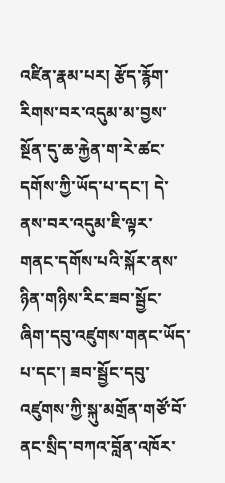འཛིན་རྣམ་པར། རྩོད་རྙོག་རིགས་བར་འདུམ་མ་བྱས་སྔོན་དུ་ཆ་རྐྱེན་ག་རེ་ཚང་དགོས་ཀྱི་ཡོད་པ་དང་། དེ་ནས་བར་འདུམ་ཇི་ལྟར་གནང་དགོས་པའི་སྐོར་ནས་ཉིན་གཉིས་རིང་ཟབ་སྦྱོང་ཞིག་དབུ་འཛུགས་གནང་ཡོད་པ་དང་། ཟབ་སྦྱོང་དབུ་འཛུགས་ཀྱི་སྐུ་མགྲོན་གཙོ་བོ་ནང་སྲིད་བཀའ་བློན་འཁོར་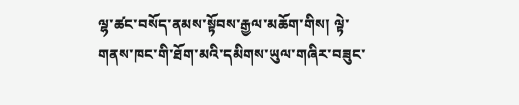ལྷ་ཚང་བསོད་ནམས་སྟོབས་རྒྱལ་མཆོག་གིས། ལྟེ་གནས་ཁང་གི་ཐོག་མའི་དམིགས་ཡུལ་གཞིར་བཟུང་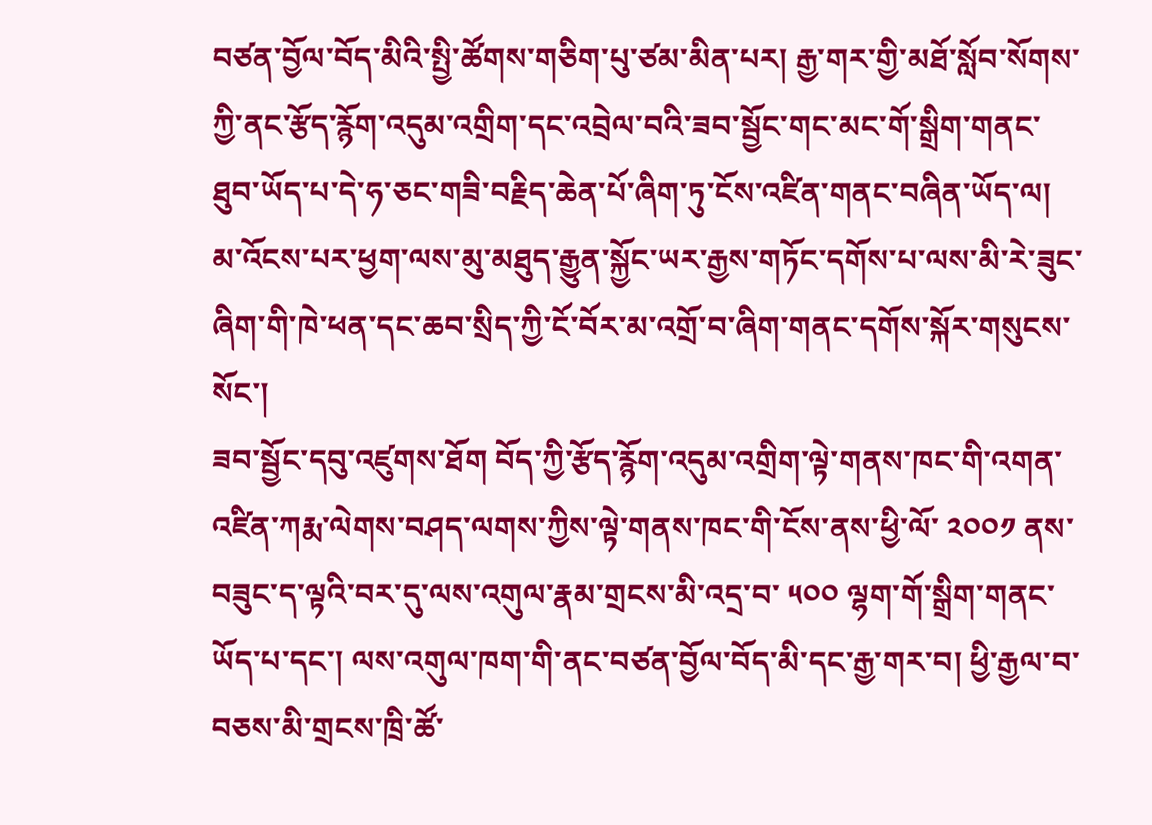བཙན་བྱོལ་བོད་མིའི་སྤྱི་ཚོགས་གཅིག་པུ་ཙམ་མིན་པར། རྒྱ་གར་གྱི་མཐོ་སློབ་སོགས་ཀྱི་ནང་རྩོད་རྙོག་འདུམ་འགྲིག་དང་འབྲེལ་བའི་ཟབ་སྦྱོང་གང་མང་གོ་སྒྲིག་གནང་ཐུབ་ཡོད་པ་དེ་ཧ་ཅང་གཟི་བརྗིད་ཆེན་པོ་ཞིག་ཏུ་ངོས་འཛིན་གནང་བཞིན་ཡོད་ལ། མ་འོངས་པར་ཕྱག་ལས་མུ་མཐུད་རྒྱུན་སྐྱོང་ཡར་རྒྱས་གཏོང་དགོས་པ་ལས་མི་རེ་ཟུང་ཞིག་གི་ཁེ་ཕན་དང་ཆབ་སྲིད་ཀྱི་ངོ་བོར་མ་འགྲོ་བ་ཞིག་གནང་དགོས་སྐོར་གསུངས་སོང་།
ཟབ་སྦྱོང་དབུ་འཛུགས་ཐོག བོད་ཀྱི་རྩོད་རྙོག་འདུམ་འགྲིག་ལྟེ་གནས་ཁང་གི་འགན་འཛིན་ཀརྨ་ལེགས་བཤད་ལགས་ཀྱིས་ལྟེ་གནས་ཁང་གི་ངོས་ནས་ཕྱི་ལོ་ ༢༠༠༡ ནས་བཟུང་ད་ལྟའི་བར་དུ་ལས་འགུལ་རྣམ་གྲངས་མི་འདྲ་བ་ ༥༠༠ ལྷག་གོ་སྒྲིག་གནང་ཡོད་པ་དང་། ལས་འགུལ་ཁག་གི་ནང་བཙན་བྱོལ་བོད་མི་དང་རྒྱ་གར་བ། ཕྱི་རྒྱལ་བ་བཅས་མི་གྲངས་ཁྲི་ཚོ་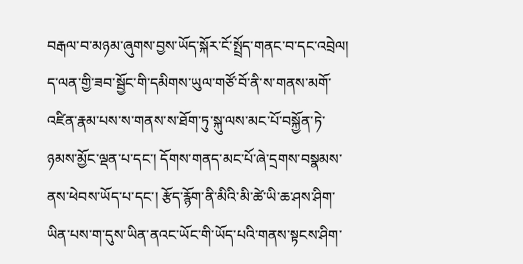བརྒལ་བ་མཉམ་ཞུགས་བྱས་ཡོད་སྐོར་ངོ་སྤྲོད་གནང་བ་དང་འབྲེལ། ད་ལན་གྱི་ཟབ་སྦྱོང་གི་དམིགས་ཡུལ་གཙོ་བོ་ནི་ས་གནས་མགོ་འཛིན་རྣམ་པས་ས་གནས་ས་ཐོག་ཏུ་སྐུ་ལས་མང་པོ་བསྐྱོན་ཏེ་ཉམས་མྱོང་ལྡན་པ་དང་། དོགས་གནད་མང་པོ་ཞེ་དྲགས་བསྣམས་ནས་ཕེབས་ཡོད་པ་དང་། རྩོད་རྙོག་ནི་མིའི་མི་ཚེ་ཡི་ཆ་ཤས་ཤིག་ཡིན་པས་ག་དུས་ཡིན་ནའང་ཡོང་གི་ཡོད་པའི་གནས་སྟངས་ཤིག་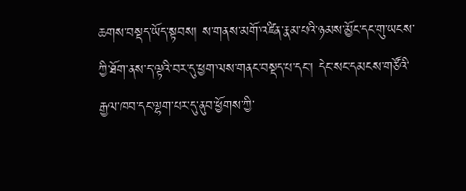ཆགས་བསྡད་ཡོད་སྟབས། ས་གནས་མགོ་འཛིན་རྣམ་པའི་ཉམས་མྱོང་དང་གུ་ཡངས་ཀྱི་ཐོག་ནས་ད་ལྟའི་བར་དུ་ཕྱག་ལས་གནང་བསྡད་པ་དང་། དེང་སང་དམངས་གཙོའི་རྒྱལ་ཁབ་དང་ལྷག་པར་དུ་ནུབ་ཕྱོགས་ཀྱི་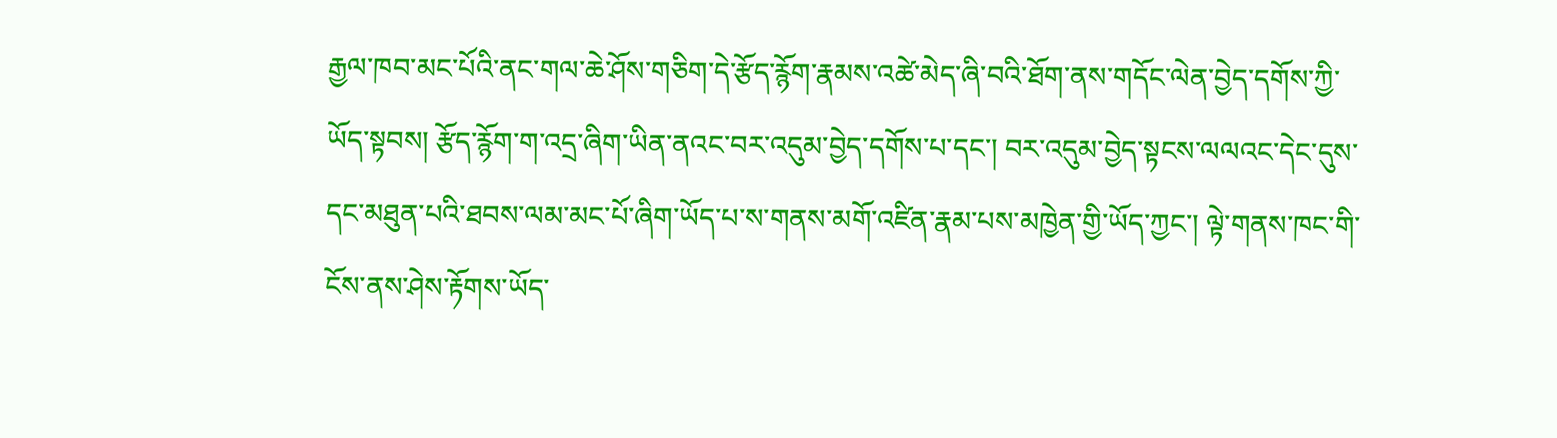རྒྱལ་ཁབ་མང་པོའི་ནང་གལ་ཆེ་ཤོས་གཅིག་དེ་རྩོད་རྙོག་རྣམས་འཚེ་མེད་ཞི་བའི་ཐོག་ནས་གདོང་ལེན་བྱེད་དགོས་ཀྱི་ཡོད་སྟབས། རྩོད་རྙོག་ག་འདྲ་ཞིག་ཡིན་ནའང་བར་འདུམ་བྱེད་དགོས་པ་དང་། བར་འདུམ་བྱེད་སྟངས་ལལའང་དེང་དུས་དང་མཐུན་པའི་ཐབས་ལམ་མང་པོ་ཞིག་ཡོད་པ་ས་གནས་མགོ་འཛིན་རྣམ་པས་མཁྱེན་གྱི་ཡོད་ཀྱང་། ལྟེ་གནས་ཁང་གི་ངོས་ནས་ཤེས་རྟོགས་ཡོད་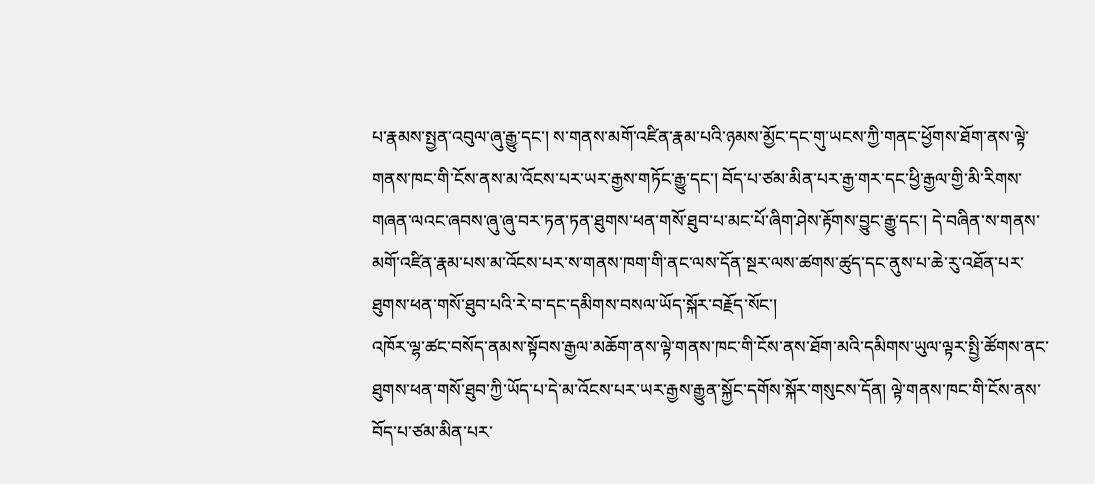པ་རྣམས་སྤྱན་འབུལ་ཞུ་རྒྱུ་དང་། ས་གནས་མགོ་འཛིན་རྣམ་པའི་ཉམས་མྱོང་དང་གུ་ཡངས་ཀྱི་གནང་ཕྱོགས་ཐོག་ནས་ལྟེ་གནས་ཁང་གི་ངོས་ནས་མ་འོངས་པར་ཡར་རྒྱས་གཏོང་རྒྱུ་དང་། བོད་པ་ཙམ་མིན་པར་རྒྱ་གར་དང་ཕྱི་རྒྱལ་གྱི་མི་རིགས་གཞན་ལའང་ཞབས་ཞུ་ཞུ་བར་ཏན་ཏན་ཐུགས་ཕན་གསོ་ཐུབ་པ་མང་པོ་ཞིག་ཤེས་རྟོགས་བྱུང་རྒྱུ་དང་། དེ་བཞིན་ས་གནས་མགོ་འཛིན་རྣམ་པས་མ་འོངས་པར་ས་གནས་ཁག་གི་ནང་ལས་དོན་སྔར་ལས་ཚགས་ཚུད་དང་ནུས་པ་ཆེ་རུ་འཐོན་པར་ཐུགས་ཕན་གསོ་ཐུབ་པའི་རེ་བ་དང་དམིགས་བསལ་ཡོད་སྐོར་བརྗོད་སོང་།
འཁོར་ལྷ་ཚང་བསོད་ནམས་སྟོབས་རྒྱལ་མཆོག་ནས་ལྟེ་གནས་ཁང་གི་ངོས་ནས་ཐོག་མའི་དམིགས་ཡུལ་ལྟར་སྤྱི་ཚོགས་ནང་ཐུགས་ཕན་གསོ་ཐུབ་ཀྱི་ཡོད་པ་དེ་མ་འོངས་པར་ཡར་རྒྱས་རྒྱུན་སྐྱོང་དགོས་སྐོར་གསུངས་དོན། ལྟེ་གནས་ཁང་གི་ངོས་ནས་བོད་པ་ཙམ་མིན་པར་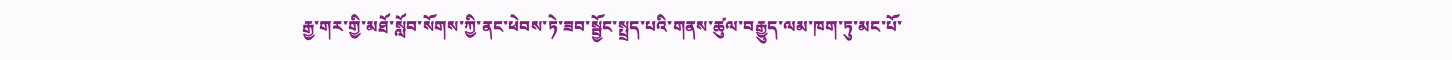རྒྱ་གར་གྱི་མཐོ་སློབ་སོགས་ཀྱི་ནང་ཕེབས་ཏེ་ཟབ་སྦྱོང་སྤྲད་པའི་གནས་ཚུལ་བརྒྱུད་ལམ་ཁག་ཏུ་མང་པོ་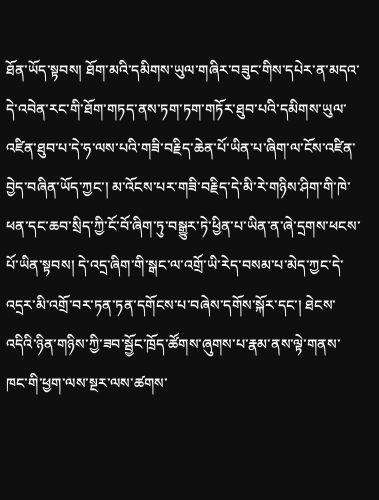ཐོན་ཡོད་སྟབས། ཐོག་མའི་དམིགས་ཡུལ་གཞིར་བཟུང་གིས་དཔེར་ན་མདའ་དེ་འབེན་རང་གི་ཐོག་གཏད་ནས་ཏག་ཏག་གཏོར་ཐུབ་པའི་དམིགས་ཡུལ་འཛིན་ཐུབ་པ་དེ་ཧ་ལས་པའི་གཟི་བརྗིད་ཆེན་པོ་ཡིན་པ་ཞིག་ལ་ངོས་འཛིན་བྱེད་བཞིན་ཡོད་ཀྱང་། མ་འོངས་པར་གཟི་བརྗིད་དེ་མི་རེ་གཉིས་ཤིག་གི་ཁེ་ཕན་དང་ཆབ་སྲིད་ཀྱི་ངོ་བོ་ཞིག་ཏུ་བསྒྱུར་ཏེ་ཕྱིན་པ་ཡིན་ན་ཞེ་དྲགས་ཕངས་པོ་ཡིན་སྟབས། དེ་འདྲ་ཞིག་གི་སྒང་ལ་འགྲོ་ཡི་རེད་བསམ་པ་མེད་ཀྱང་དེ་འདྲར་མི་འགྲོ་བར་ཏན་ཏན་དགོངས་པ་བཞེས་དགོས་སྐོར་དང་། ཐེངས་འདིའི་ཉིན་གཉིས་ཀྱི་ཟབ་སྦྱོང་ཁྲོད་ཚོགས་ཞུགས་པ་རྣམ་ནས་ལྟེ་གནས་ཁང་གི་ཕྱག་ལས་སྔར་ལས་ཚགས་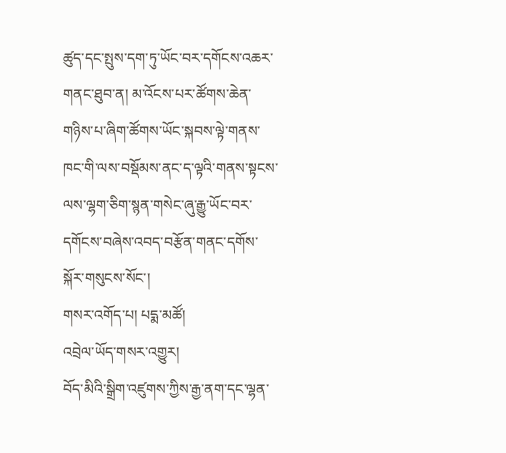ཚུད་དང་སྤུས་དག་ཏུ་ཡོང་བར་དགོངས་འཆར་གནང་ཐུབ་ན། མ་འོངས་པར་ཚོགས་ཆེན་གཉིས་པ་ཞིག་ཚོགས་ཡོང་སྐབས་ལྟེ་གནས་ཁང་གི་ལས་བསྡོམས་ནང་ད་ལྟའི་གནས་སྟངས་ལས་ལྷག་ཅིག་སྙན་གསེང་ཞུ་རྒྱུ་ཡོང་བར་དགོངས་བཞེས་འབད་བརྩོན་གནང་དགོས་སྐོར་གསུངས་སོང་།
གསར་འགོད་པ། པདྨ་མཚོ།
འབྲེལ་ཡོད་གསར་འགྱུར།
བོད་མིའི་སྒྲིག་འཛུགས་ཀྱིས་རྒྱ་ནག་དང་ལྷན་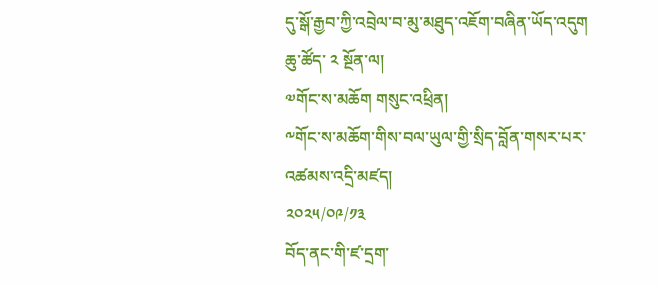དུ་སྒོ་རྒྱབ་ཀྱི་འབྲེལ་བ་མུ་མཐུད་འཇོག་བཞིན་ཡོད་འདུག
ཆུ་ཚོད་ ༢ སྔོན་ལ།
༧གོང་ས་མཆོག གསུང་འཕྲིན།
༸གོང་ས་མཆོག་གིས་བལ་ཡུལ་གྱི་སྲིད་བློན་གསར་པར་འཚམས་འདྲི་མཛད།
༢༠༢༥/༠༩/༡༣
བོད་ནང་གི་ཛ་དྲག་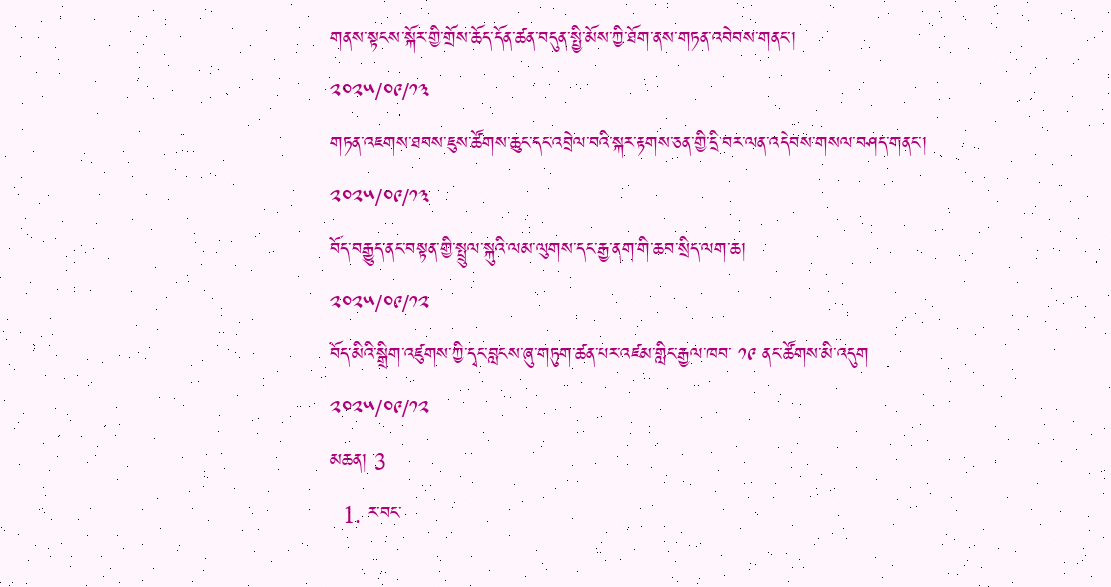གནས་སྟངས་སྐོར་གྱི་གྲོས་ཆོད་དོན་ཚན་བདུན་སྤྱི་མོས་ཀྱི་ཐོག་ནས་གཏན་འབེབས་གནང་།
༢༠༢༥/༠༩/༡༣
གཏན་འཇགས་ཐབས་ཇུས་ཚོགས་ཆུང་དང་འབྲེལ་བའི་སྐར་རྟགས་ཅན་གྱི་དྲི་བར་ལན་འདེབས་གསལ་བཤད་གནང་།
༢༠༢༥/༠༩/༡༣
བོད་བརྒྱུད་ནང་བསྟན་གྱི་སྤྲུལ་སྐུའི་ལམ་ལུགས་དང་རྒྱ་ནག་གི་ཆབ་སྲིད་ལག་ཆ།
༢༠༢༥/༠༩/༡༢
བོད་མིའི་སྒྲིག་འཛུགས་ཀྱི་དྭང་བླངས་ཞུ་གཏུག་ཚན་པར་འཛམ་གླིང་རྒྱལ་ཁབ་ ༡༩ ནང་ཚོགས་མི་འདུག
༢༠༢༥/༠༩/༡༢
མཆན། 3
  1. ར་བང་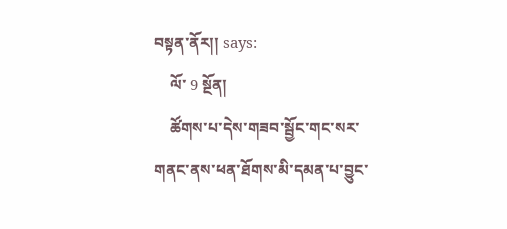བསྟན་ནོར།། says:
    ལོ་ 9 སྔོན།
    ཚོགས་པ་དེས་གཟབ་སྦྱོང་གང་སར་གནང་ནས་ཕན་ཐོགས་མི་དམན་པ་བྱུང་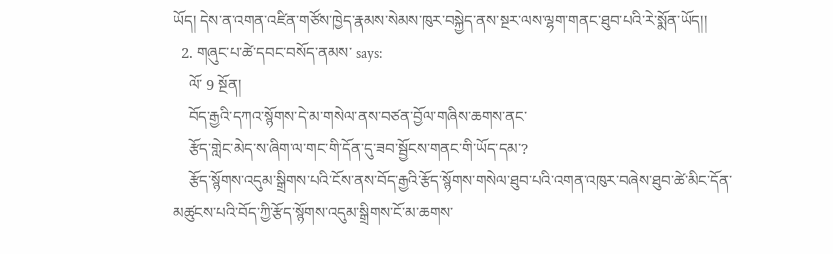ཡོད། དེས་ན་འགན་འཛིན་གཙོས་ཁྱེད་རྣམས་སེམས་ཁུར་བསྐྱེད་ནས་སྔར་ལས་ལྷག་གནང་ཐུབ་པའི་རེ་སྨོན་ཡོད།།
  2. གཞུང་པ་ཚེ་དབང་བསོད་ནམས་ says:
    ལོ་ 9 སྔོན།
    བོད་རྒྱའི་དཀའ་སྙོགས་དེ་མ་གསེལ་ནས་བཙན་བྱོལ་གཞིས་ཆགས་ནང་
    རྩོད་གླེང་མེད་ས་ཞིག་ལ་གང་གི་དོན་དུ་ཟབ་སྦྱོངས་གནང་གི་ཡོད་དམ་?
    རྩོད་སྙོགས་འདུམ་སྒྲིགས་པའི་ངོས་ནས་བོད་རྒྱའི་རྩོད་སྙོགས་གསེལ་ཐུབ་པའི་འགན་འཁུར་བཞེས་ཐུབ་ཚེ་མིང་དོན་མཚུངས་པའི་བོད་ཀྱི་རྩོད་སྙོགས་འདུམ་སྒྲིགས་ངོ་མ་ཆགས་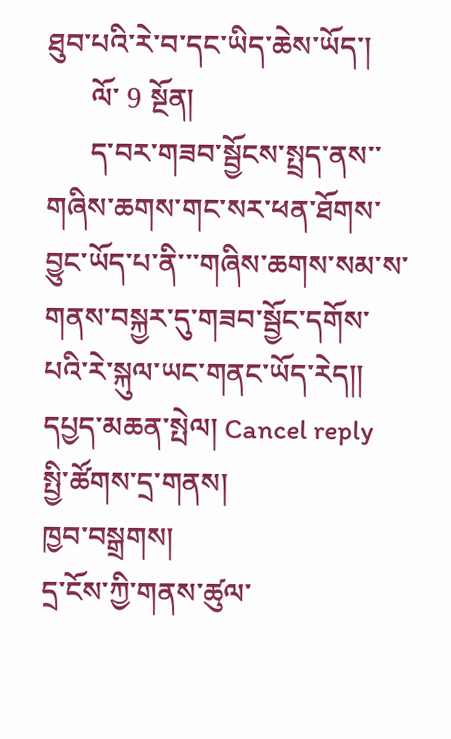ཐུབ་པའི་རེ་བ་དང་ཡིད་ཆེས་ཡོད་།
      ལོ་ 9 སྔོན།
      ད་བར་གཟབ་སྦྱོངས་སྤྲད་ནས་་གཞིས་ཆགས་གང་སར་ཕན་ཐོགས་བྱུང་ཡོད་པ་ནི་་་གཞིས་ཆགས་སམ་ས་གནས་བསྐྱར་དུ་གཟབ་སྦྱོང་དགོས་པའི་རེ་སྐུལ་ཡང་གནང་ཡོད་རེད།།
དཔྱད་མཆན་སྤེལ། Cancel reply
སྤྱི་ཚོགས་དྲ་གནས།
ཁྱབ་བསྒྲགས།
དྲ་ངོས་ཀྱི་གནས་ཚུལ་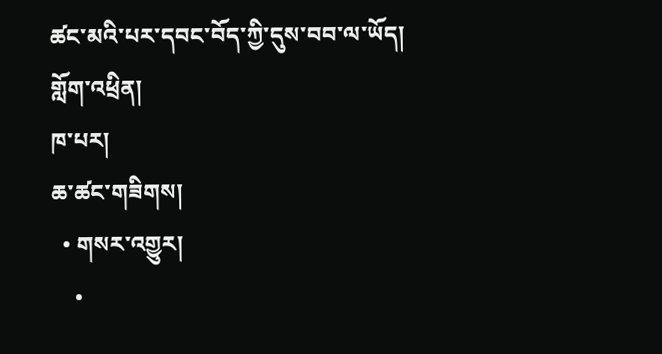ཚང་མའི་པར་དབང་བོད་ཀྱི་དུས་བབ་ལ་ཡོད།
གློག་འཕྲིན།
ཁ་པར།
ཆ་ཚང་གཟིགས།
  • གསར་འགྱུར།
    •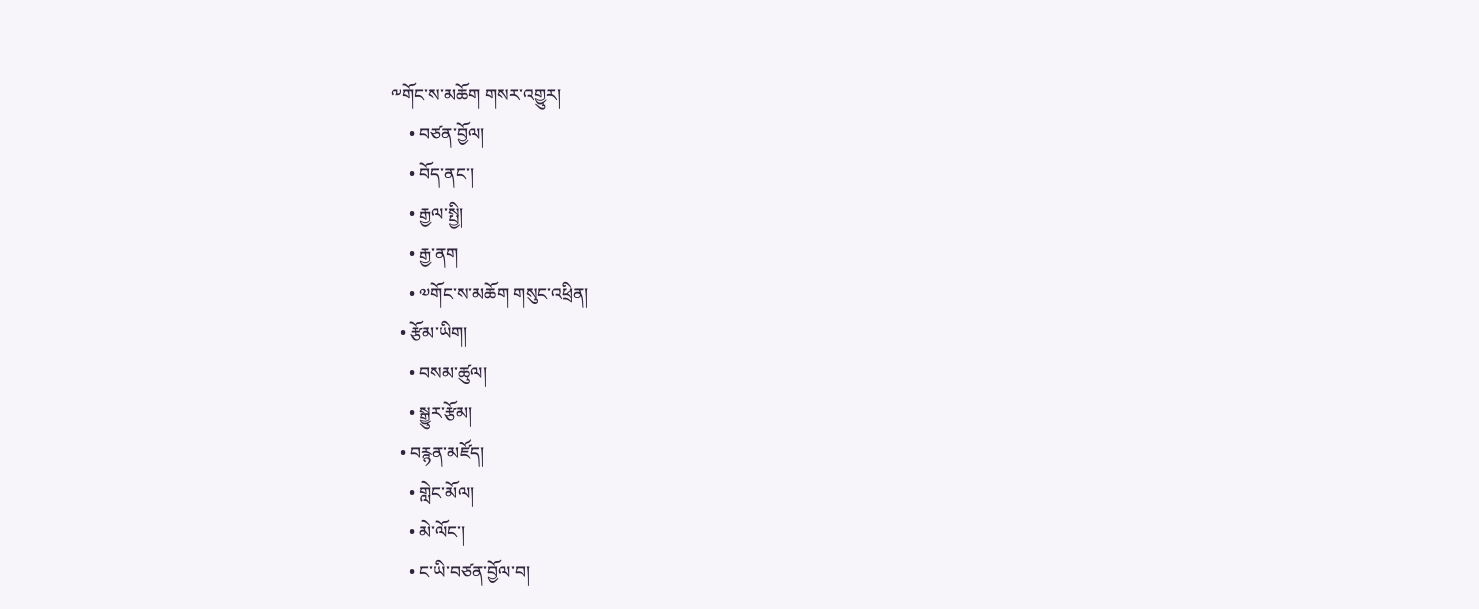༸གོང་ས་མཆོག གསར་འགྱུར།
    • བཙན་བྱོལ།
    • བོད་ནང་།
    • རྒྱལ་སྤྱི།
    • རྒྱ་ནག
    • ༧གོང་ས་མཆོག གསུང་འཕྲིན།
  • རྩོམ་ཡིག།
    • བསམ་ཚུལ།
    • སྒྱུར་རྩོམ།
  • བརྙན་མཛོད།
    • གླེང་མོལ།
    • མེ་ལོང་།
    • ང་ཡི་བཙན་བྱོལ་བ།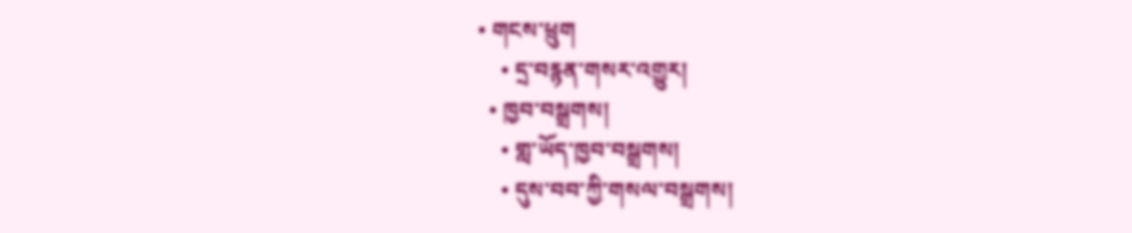• གངས་ཕྲུག
    • དྲ་བརྙན་གསར་འགྱུར།
  • ཁྱབ་བསྒྲགས།
    • གླ་ཡོད་ཁྱབ་བསྒྲགས།
    • དུས་བབ་ཀྱི་གསལ་བསྒྲགས།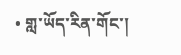• གླ་ཡོད་རིན་གོང་།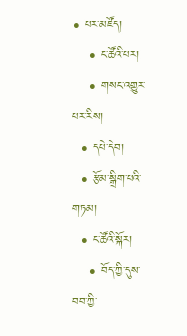• པར་མཛོད།
    • ང་ཚོའི་པར།
    • གསང་འགྱུར་པར་རིས།
  • དཔེ་དེབ།
  • རྩོམ་སྒྲིག་པའི་གཏམ།
  • ང་ཚོའི་སྐོར།
    • བོད་ཀྱི་དུས་བབ་ཀྱི་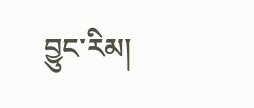བྱུང་རིམ།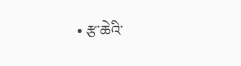• རྩ་ཆེའི་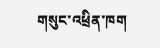གསུང་འཕྲིན་ཁག